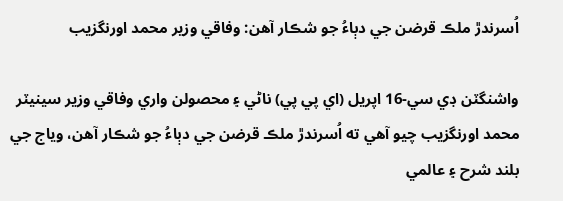اُسرندڙ ملڪ قرضن جي دٻاءُ جو شڪار آهن: وفاقي وزير محمد اورنگزيب

واشنگٽن ڊي سي-16 اپريل (اي پي پي) ناڻي ۽ محصولن واري وفاقي وزير سينيٽر محمد اورنگزيب چيو آهي ته اُسرندڙ ملڪ قرضن جي دٻاءُ جو شڪار آهن، وياج جي بلند شرح ۽ عالمي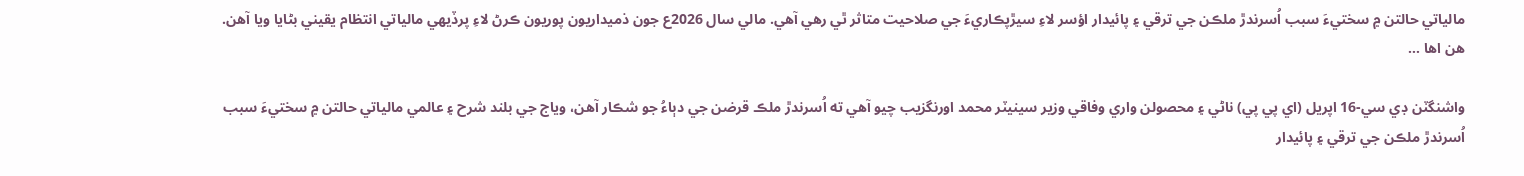مالياتي حالتن ۾ سختيءَ سبب اُسرندڙ ملڪن جي ترقي ۽ پائيدار اؤسر لاءِ سيڙپڪاريءَ جي صلاحيت متاثر ٿي رهي آهي. مالي سال 2026ع جون ذميداريون پوريون ڪرڻ لاءِ پرڏيهي مالياتي انتظام يقيني بڻايا ويا آهن. هن اها …

واشنگٽن ڊي سي-16 اپريل (اي پي پي) ناڻي ۽ محصولن واري وفاقي وزير سينيٽر محمد اورنگزيب چيو آهي ته اُسرندڙ ملڪ قرضن جي دٻاءُ جو شڪار آهن، وياج جي بلند شرح ۽ عالمي مالياتي حالتن ۾ سختيءَ سبب اُسرندڙ ملڪن جي ترقي ۽ پائيدار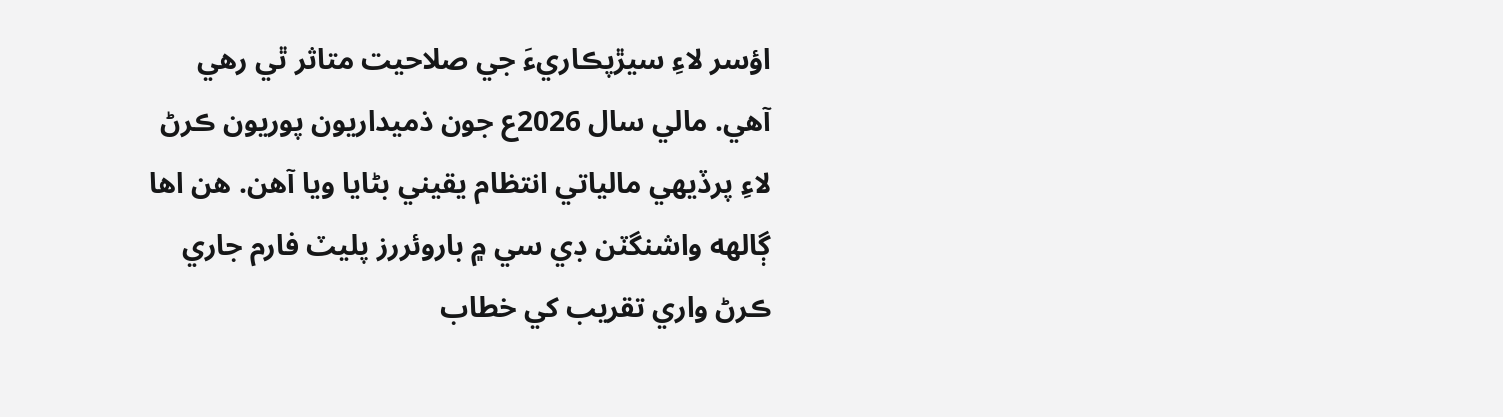اؤسر لاءِ سيڙپڪاريءَ جي صلاحيت متاثر ٿي رهي آهي. مالي سال 2026ع جون ذميداريون پوريون ڪرڻ لاءِ پرڏيهي مالياتي انتظام يقيني بڻايا ويا آهن. هن اها ڳالهه واشنگٽن ڊي سي ۾ باروئررز پليٽ فارم جاري ڪرڻ واري تقريب کي خطاب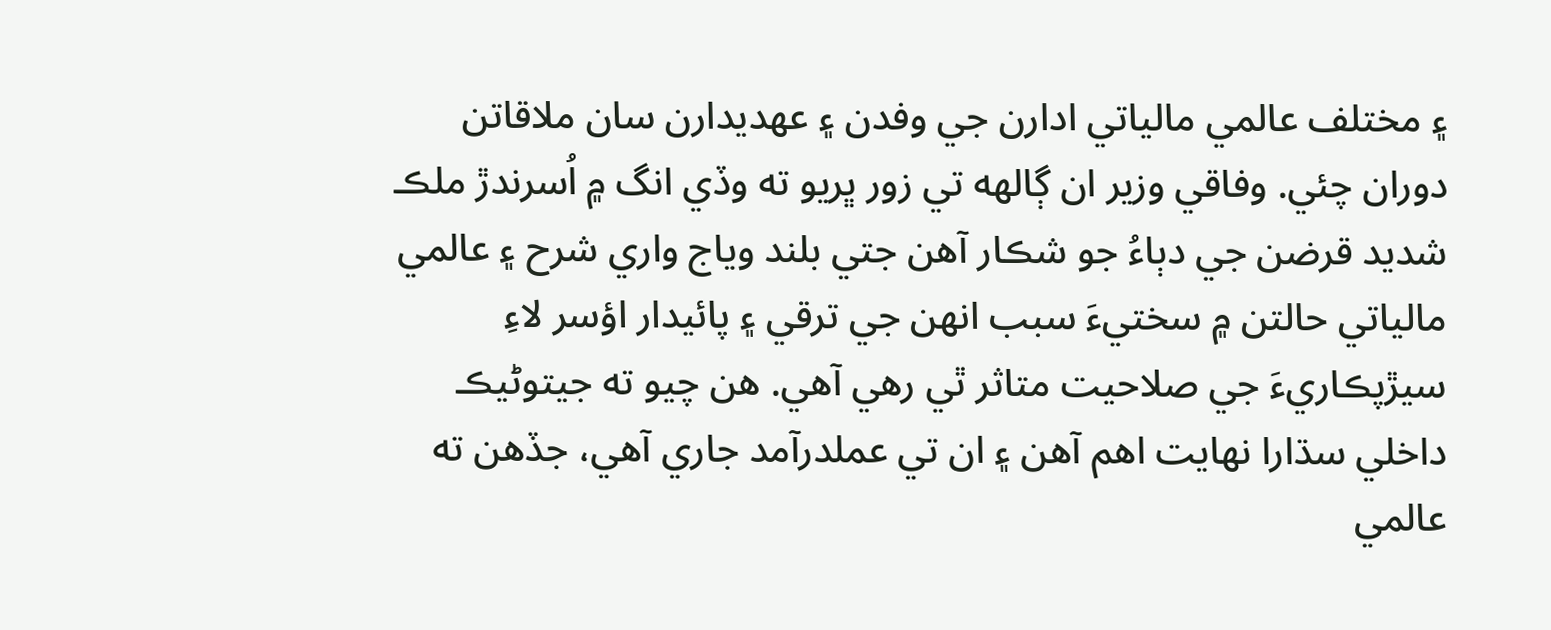۽ مختلف عالمي مالياتي ادارن جي وفدن ۽ عهديدارن سان ملاقاتن دوران چئي. وفاقي وزير ان ڳالهه تي زور ڀريو ته وڏي انگ ۾ اُسرندڙ ملڪ شديد قرضن جي دٻاءُ جو شڪار آهن جتي بلند وياج واري شرح ۽ عالمي مالياتي حالتن ۾ سختيءَ سبب انهن جي ترقي ۽ پائيدار اؤسر لاءِ سيڙپڪاريءَ جي صلاحيت متاثر ٿي رهي آهي. هن چيو ته جيتوڻيڪ داخلي سڌارا نهايت اهم آهن ۽ ان تي عملدرآمد جاري آهي، جڏهن ته عالمي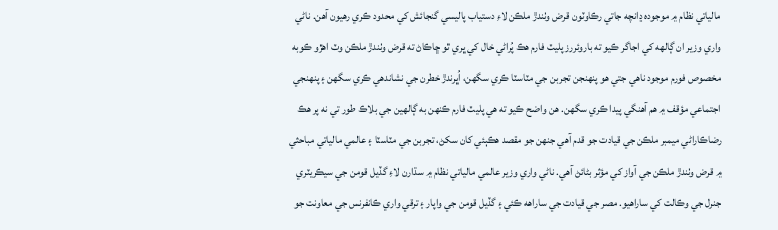مالياتي نظام ۾ موجوده ڍانچه جاتي رڪاوٽون قرض وٺندڙ ملڪن لاءِ دستياب پاليسي گنجائش کي محدود ڪري رهيون آهن. ناڻي واري وزير ان ڳالهه کي اجاگر ڪيو ته باروئررز پليٽ فارم هڪ پُراڻي خال کي ڀري ٿو ڇاڪاڻ ته قرض وٺندڙ ملڪن وٽ اهڙو ڪوبه مخصوص فورم موجود ناهي جتي هو پنهنجن تجربن جي مٽاسٽا ڪري سگهن، اُڀرندڙ خطرن جي نشاندهي ڪري سگهن ۽ پنهنجي اجتماعي مؤقف ۾ هم آهنگي پيدا ڪري سگهن. هن واضح ڪيو ته هي پليٽ فارم ڪنهن به ڳالهين جي بلاڪ طور تي نه پر هڪ رضاڪاراڻي ميمبر ملڪن جي قيادت جو قدم آهي جنهن جو مقصد هڪٻئي کان سکڻ، تجربن جي مٽاسٽا ۽ عالمي مالياتي مباحثي ۾ قرض وٺندڙ ملڪن جي آواز کي مؤثر بڻائڻ آهي. ناڻي واري وزير عالمي مالياتي نظام ۾ سڌارن لاءِ گڏيل قومن جي سيڪريٽري جنرل جي وڪالت کي ساراهيو. مصر جي قيادت جي ساراهه ڪئي ۽ گڏيل قومن جي واپار ۽ ترقي واري ڪانفرنس جي معاونت جو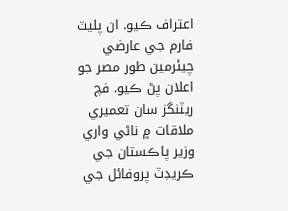اعتراف ڪيو. ان پليٽ فارم جي عارضي چيئرمين طور مصر جو اعلان پڻ ڪيو. فچ ريٽنگز سان تعميري ملاقات ۾ ناڻي واري وزير پاڪستان جي ڪريڊٽ پروفائل جي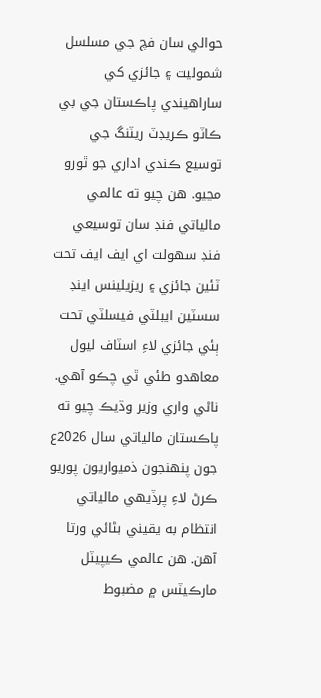حوالي سان فچ جي مسلسل شموليت ۽ جائزي کي ساراهيندي پاڪستان جي بي ڪاٽو ڪريڊٽ ريٽنگ جي توسيع ڪندي اداري جو ٿورو مڃيو. هن چيو ته عالمي مالياتي فنڊ سان توسيعي فنڊ سهولت اي ايف ايف تحت ٽئين جائزي ۽ ريزيلينس اينڊ سسٽين ايبلٽي فيسلٽي تحت ٻئي جائزي لاءِ اسٽاف ليول معاهدو طئي ٿي چڪو آهي. ناڻي واري وزير وڌيڪ چيو ته پاڪستان مالياتي سال 2026ع جون پنهنجون ذميواريون پوريو ڪرڻ لاءِ پرڏيهي مالياتي انتظام به يقيني بڻائي ورتا آهن. هن عالمي ڪيپيٽل مارڪيٽس ۾ مضبوط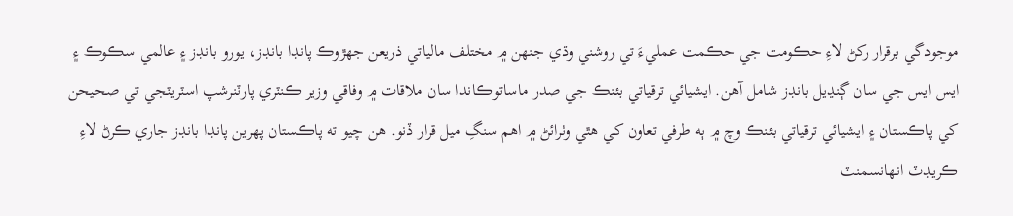موجودگي برقرار رکڻ لاءِ حڪومت جي حڪمت عمليءَ تي روشني وڌي جنهن ۾ مختلف مالياتي ذريعن جهڙوڪ پانڊا بانڊز، يورو بانڊز ۽ عالمي سڪوڪ ۽ ايس ايس جي سان ڳنڍيل بانڊز شامل آهن. ايشيائي ترقياتي بئنڪ جي صدر ماساتوڪاندا سان ملاقات ۾ وفاقي وزير ڪنٽري پارٽنرشپ اسٽريٽجي تي صحيحن کي پاڪستان ۽ ايشيائي ترقياتي بئنڪ وچ ۾ ٻه طرفي تعاون کي هٿي وٺرائڻ ۾ اهم سنگِ ميل قرار ڏنو. هن چيو ته پاڪستان پهرين پانڊا بانڊز جاري ڪرڻ لاءِ ڪريڊٽ انهانسمنٽ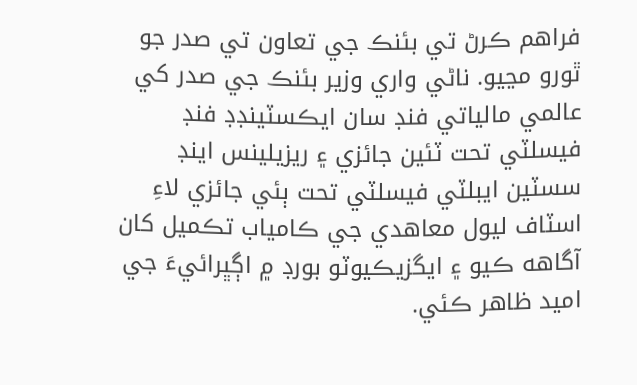فراهم ڪرڻ تي بئنڪ جي تعاون تي صدر جو ٿورو مڃيو. ناڻي واري وزير بئنڪ جي صدر کي عالمي مالياتي فنڊ سان ايڪسٽينڊڊ فنڊ فيسلٽي تحت ٽئين جائزي ۽ ريزيلينس اينڊ سسٽين ايبلٽي فيسلٽي تحت ٻئي جائزي لاءِ اسٽاف ليول معاهدي جي ڪامياب تڪميل کان آگاهه ڪيو ۽ ايگزيڪيوٽو بورڊ ۾ اڳڀرائيءَ جي اميد ظاهر ڪئي.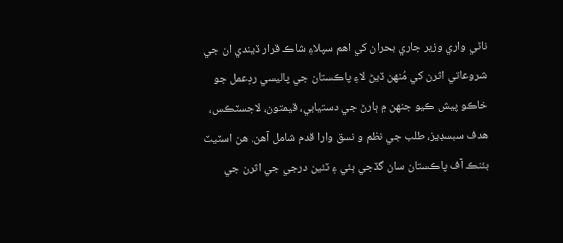ناڻي واري وزير جاري بحران کي اهم سپلاءِ شاڪ قرار ڏيندي ان جي شروعاتي اثرن کي مُنهن ڏيڻ لاءِ پاڪستان جي پاليسي ردِعمل جو خاڪو پيش ڪيو جنهن ۾ ٻارڻ جي دستيابي، قيمتون، لاجسٽڪس، هدف سبسڊيز، طلب جي نظم و نسق وارا قدم شامل آهن. هن اسٽيٽ بئنڪ آف پاڪستان سان گڏجي ٻئي ۽ ٽئين درجي جي اثرن جي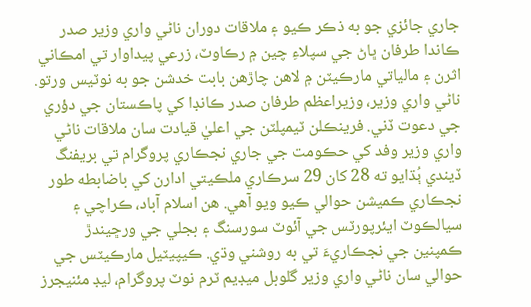جاري جائزي جو به ذڪر ڪيو ۽ ملاقات دوران ناڻي واري وزير صدر ڪاندا طرفان ڀاڻ جي سپلاءِ چين ۾ رڪاوٽ، زرعي پيداوار تي امڪاني اثرن ۽ مالياتي مارڪيٽن ۾ لاهن چاڙهن بابت خدشن جو به نوٽيس ورتو. ناڻي واري وزير، وزيراعظم طرفان صدر ڪانڊا کي پاڪستان جي دؤري جي دعوت ڏني. فرينڪلن ٽيمپلٽن جي اعليٰ قيادت سان ملاقات ناڻي واري وزير وفد کي حڪومت جي جاري نجڪاري پروگرام تي بريفنگ ڏيندي ٻُڌايو ته 28 کان 29 سرڪاري ملڪيتي ادارن کي باضابطه طور نجڪاري ڪميشن حوالي ڪيو ويو آهي. هن اسلام آباد، ڪراچي ۽ سيالڪوٽ ايئرپورٽس جي آئوٽ سورسنگ ۽ بجلي جي ورڇيندڙ ڪمپنين جي نجڪاريءَ تي به روشني وڌي. ڪيپيٽيل مارڪيٽس جي حوالي سان ناڻي واري وزير گلوبل ميڊيم ٽرم نوٽ پروگرام، ليڊ مئنيجرز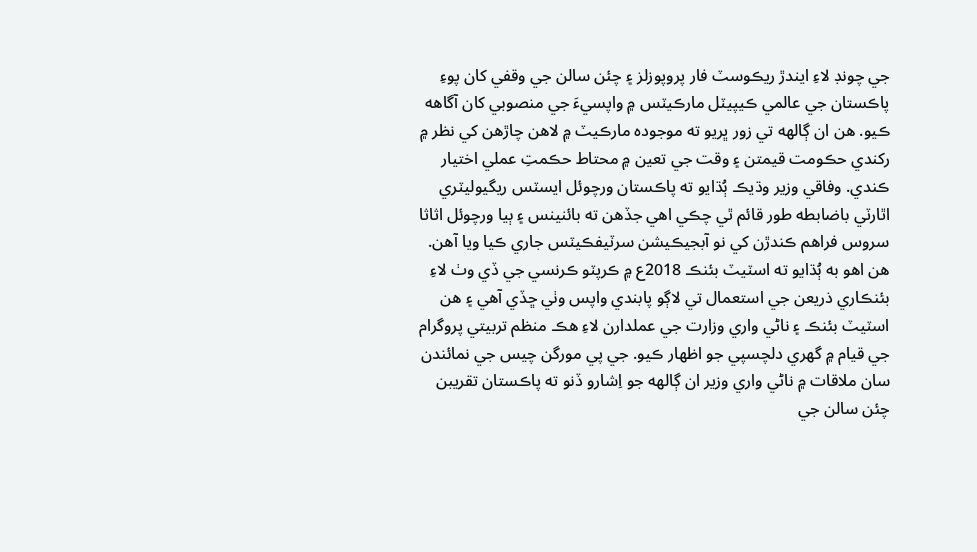جي چونڊ لاءِ ايندڙ ريڪوسٽ فار پروپوزلز ۽ چئن سالن جي وقفي کان پوءِ پاڪستان جي عالمي ڪيپيٽل مارڪيٽس ۾ واپسيءَ جي منصوبي کان آگاهه ڪيو. هن ان ڳالهه تي زور ڀريو ته موجوده مارڪيٽ ۾ لاهن چاڙهن کي نظر ۾ رکندي حڪومت قيمتن ۽ وقت جي تعين ۾ محتاط حڪمتِ عملي اختيار ڪندي. وفاقي وزير وڌيڪ ٻُڌايو ته پاڪستان ورچوئل ايسٽس ريگيوليٽري اٿارٽي باضابطه طور قائم ٿي چڪي اهي جڏهن ته بائنينس ۽ ٻيا ورچوئل اثاثا سروس فراهم ڪندڙن کي نو آبجيڪيشن سرٽيفڪيٽس جاري ڪيا ويا آهن. هن اهو به ٻُڌايو ته اسٽيٽ بئنڪ 2018ع ۾ ڪرپٽو ڪرنسي جي ڏي وٺ لاءِ بئنڪاري ذريعن جي استعمال تي لاڳو پابندي واپس وٺي ڇڏي آهي ۽ هن اسٽيٽ بئنڪ ۽ ناڻي واري وزارت جي عملدارن لاءِ هڪ منظم تربيتي پروگرام جي قيام ۾ گهري دلچسپي جو اظهار ڪيو. جي پي مورگن چيس جي نمائندن سان ملاقات ۾ ناڻي واري وزير ان ڳالهه جو اِشارو ڏنو ته پاڪستان تقريبن چئن سالن جي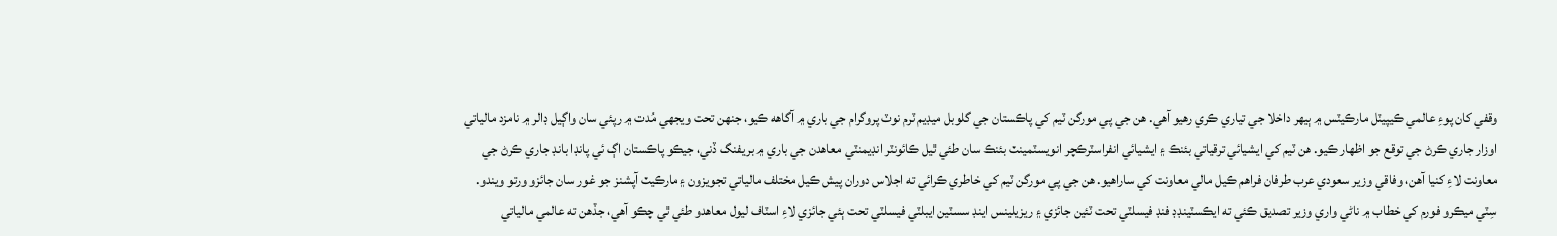وقفي کان پوءِ عالمي ڪيپيٽل مارڪيٽس ۾ ٻيهر داخلا جي تياري ڪري رهيو آهي. هن جي پي مورگن ٽيم کي پاڪستان جي گلوبل ميڊيم ٽرم نوٽ پروگرام جي باري ۾ آگاهه ڪيو، جنهن تحت ويجهي مُدت ۾ رپئي سان واڳيل ڊالر ۾ نامزد مالياتي اوزار جاري ڪرڻ جي توقع جو اظهار ڪيو. هن ٽيم کي ايشيائي ترقياتي بئنڪ ۽ ايشيائي انفراسٽرڪچر انويسٽمينٽ بئنڪ سان طئي ٿيل ڪائونٽر انڊيمنٽي معاهدن جي باري ۾ بريفنگ ڏني، جيڪو پاڪستان اڳ ئي پانڊا بانڊ جاري ڪرڻ جي معاونت لاءِ کنيا آهن، وفاقي وزير سعودي عرب طرفان فراهم ڪيل مالي معاونت کي ساراهيو. هن جي پي مورگن ٽيم کي خاطري ڪرائي ته اجلاس دوران پيش ڪيل مختلف مالياتي تجويزون ۽ مارڪيٽ آپشنز جو غور سان جائزو ورتو ويندو. سِٽي ميڪرو فورم کي خطاب ۾ ناڻي واري وزير تصديق ڪئي ته ايڪسٽينڊڊ فنڊ فيسلٽي تحت ٽئين جائزي ۽ ريزيلينس اينڊ سسٽين ايبلٽي فيسلٽي تحت ٻئي جائزي لاءِ اسٽاف ليول معاهدو طئي ٿي چڪو آهي، جڏهن ته عالمي مالياتي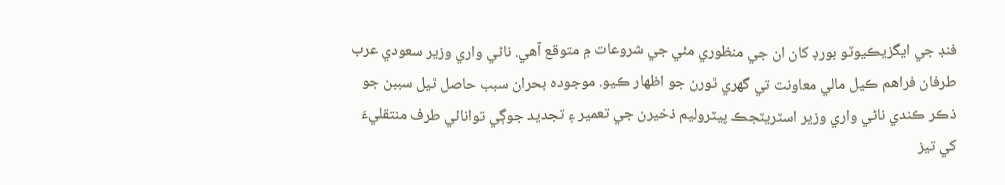فنڊ جي ايگزيڪيوٽو بورڊ کان ان جي منظوري مئي جي شروعات ۾ متوقع آهي. ناڻي واري وزير سعودي عرب طرفان فراهم ڪيل مالي معاونت تي گهري ٿورن جو اظهار ڪيو. موجوده بحران سبب حاصل ٿيل سببن جو ذڪر ڪندي ناڻي واري وزير اسٽريٽجڪ پيٽروليم ذخيرن جي تعمير ۽ تجديد جوڳي توانائي طرف منتقليءَ کي تيز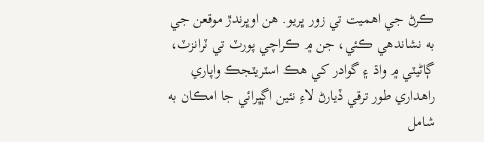ڪرڻ جي اهميت تي زور ڀريو. هن اوڀرندڙ موقعن جي به نشاندهي ڪئي، جن ۾ ڪراچي پورٽ تي ٽرانزٽ، ڳاڻيٽي ۾ واڌ ۽ گوادر کي هڪ اسٽريٽجڪ واپاري راهداري طور ترقي ڏيارڻ لاءِ نئين اڳڀرائي جا امڪان به شامل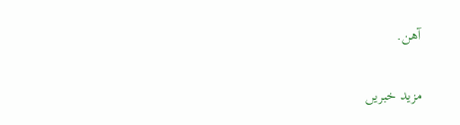آهن.

مزید خبریں